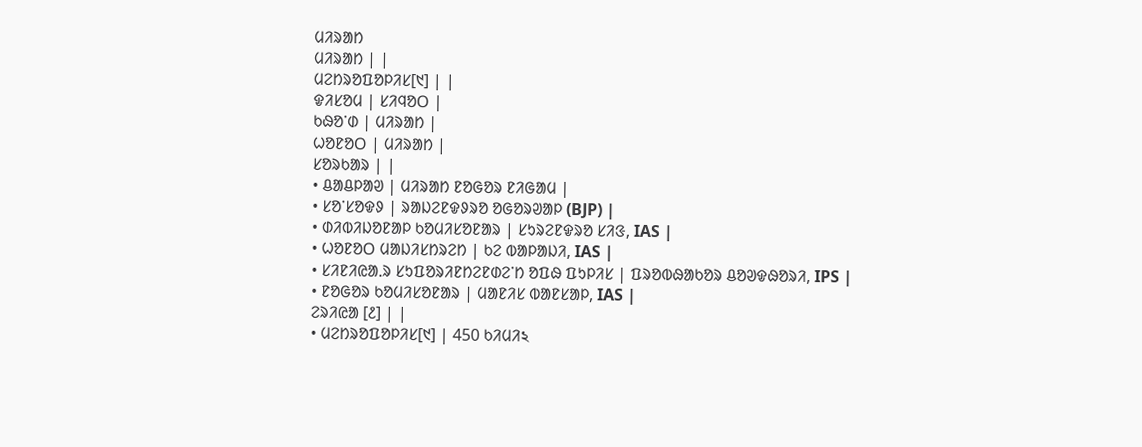ᱢᱤᱨᱟᱴ
ᱢᱤᱨᱟᱴ | |
ᱢᱮᱴᱨᱚᱯᱚᱞᱤᱥ[᱑] | |
ᱫᱤᱥᱚᱢ | ᱥᱤᱧᱚᱛ |
ᱠᱷᱚᱸᱰ | ᱢᱤᱨᱟᱴ |
ᱦᱚᱱᱚᱛ | ᱢᱤᱨᱟᱴ |
ᱥᱚᱨᱠᱟᱨ | |
• ᱪᱟᱪᱞᱟᱣ | ᱢᱤᱨᱟᱴ ᱱᱚᱜᱚᱨ ᱱᱤᱜᱟᱢ |
• ᱥᱚᱸᱥᱚᱫᱽ | ᱨᱟᱡᱮᱱᱫᱽᱨᱚ ᱚᱜᱚᱨᱣᱟᱞ (BJP) |
• ᱰᱤᱵᱤᱡᱚᱱᱟᱞ ᱠᱚᱢᱤᱥᱚᱱᱟᱨ | ᱥᱩᱨᱮᱱᱫᱨᱚ ᱥᱤᱝ, IAS |
• ᱦᱚᱱᱚᱛ ᱢᱟᱡᱤᱥᱴᱨᱮᱴ | ᱠᱮ ᱵᱟᱞᱟᱡᱤ, IAS |
• ᱥᱤᱱᱤᱭᱟᱹᱨ ᱥᱩᱯᱚᱨᱤᱱᱴᱮᱱᱰᱮᱸᱴ ᱚᱯᱷ ᱯᱩᱞᱤᱥ | ᱯᱨᱚᱵᱷᱟᱠᱚᱨ ᱪᱚᱣᱫᱷᱚᱨᱤ, IPS |
• ᱱᱚᱜᱚᱨ ᱠᱚᱢᱤᱥᱚᱱᱟᱨ | ᱢᱟᱱᱤᱥ ᱵᱟᱱᱥᱟᱞ, IAS |
ᱮᱨᱤᱭᱟ [᱒] | |
• ᱢᱮᱴᱨᱚᱯᱚᱞᱤᱥ[᱑] | 450 ᱠᱤᱢᱤ২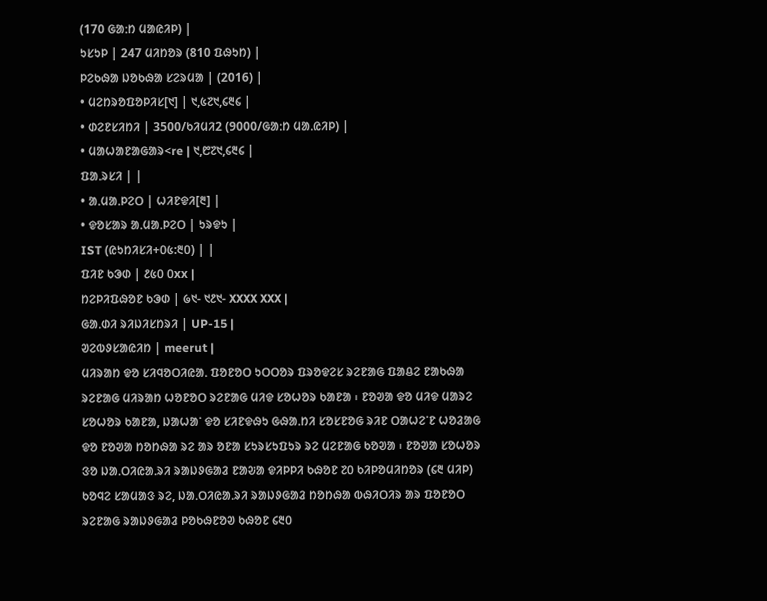(170 ᱜᱟᱺᱴ ᱢᱟᱭᱤᱞ) |
ᱩᱥᱩᱞ | 247 ᱢᱤᱴᱚᱨ (810 ᱯᱷᱩᱴ) |
ᱞᱮᱠᱷᱟ ᱡᱚᱠᱷᱟ ᱥᱮᱨᱢᱟ | (2016) |
• ᱢᱮᱴᱨᱚᱯᱚᱞᱤᱥ[᱑] | ᱑,᱕᱗᱑,᱔᱓᱔ |
• ᱰᱮᱱᱥᱤᱴᱤ | 3500/ᱠᱤᱢᱤ2 (9000/ᱜᱟᱺᱴ ᱢᱟᱹᱭᱤᱞ) |
• ᱢᱟᱦᱟᱱᱟᱜᱟᱨ<re | ᱑,᱘᱗᱑,᱔᱓᱔ |
ᱯᱟᱹᱨᱥᱤ | |
• ᱟᱹᱢᱟᱹᱞᱮᱛ | ᱦᱤᱱᱫᱤ[᱓] |
• ᱫᱚᱥᱟᱨ ᱟᱹᱢᱟᱹᱞᱮᱛ | ᱩᱨᱫᱩ |
IST (ᱭᱩᱴᱤᱥᱤ+᱐᱕:᱓᱐) | |
ᱯᱤᱱ ᱠᱳᱰ | ᱒᱕᱐ ᱐xx |
ᱴᱮᱞᱤᱯᱷᱚᱱ ᱠᱳᱰ | ᱙᱑- ᱑᱒᱑- XXXX XXX |
ᱜᱟᱹᱰᱤ ᱨᱤᱡᱤᱥᱴᱨᱤ | UP-15 |
ᱣᱮᱵᱽᱥᱟᱭᱤᱴ | meerut |
ᱢᱤᱨᱟᱴ ᱫᱚ ᱥᱤᱧᱚᱛᱤᱭᱟᱹ ᱯᱚᱱᱚᱛ ᱩᱛᱛᱚᱨ ᱯᱨᱚᱫᱮᱥ ᱨᱮᱱᱟᱜ ᱯᱟᱪᱮ ᱱᱟᱠᱷᱟ ᱨᱮᱱᱟᱜ ᱢᱤᱨᱟᱴ ᱦᱚᱱᱚᱛ ᱨᱮᱱᱟᱜ ᱢᱤᱫ ᱥᱚᱦᱚᱨ ᱠᱟᱱᱟ ᱾ ᱱᱚᱣᱟ ᱫᱚ ᱢᱤᱫ ᱢᱟᱨᱮ ᱥᱚᱦᱚᱨ ᱠᱟᱱᱟ, ᱡᱟᱦᱟᱸ ᱫᱚ ᱥᱤᱱᱫᱷᱩ ᱜᱷᱟᱹᱴᱤ ᱥᱚᱥᱱᱚᱜ ᱨᱤᱱ ᱛᱟᱦᱮᱸᱱ ᱦᱚᱲᱟᱜ ᱫᱚ ᱱᱚᱣᱟ ᱴᱚᱴᱷᱟ ᱨᱮ ᱟᱨ ᱚᱱᱟ ᱥᱩᱨᱥᱩᱯᱩᱨ ᱨᱮ ᱢᱮᱱᱟᱜ ᱠᱚᱣᱟ ᱾ ᱱᱚᱣᱟ ᱥᱚᱦᱚᱨ ᱝᱚ ᱡᱟᱹᱛᱤᱭᱟᱹᱨᱤ ᱨᱟᱡᱽᱜᱟᱲ ᱱᱟᱶᱟ ᱫᱤᱞᱞᱤ ᱠᱷᱚᱱ ᱗᱐ ᱠᱤᱞᱚᱢᱤᱴᱚᱨ (᱔᱓ ᱢᱤᱞ) ᱠᱚᱧᱮ ᱥᱟᱢᱟᱝ ᱨᱮ, ᱡᱟᱹᱛᱤᱭᱟᱹᱨᱤ ᱨᱟᱡᱽᱜᱟᱲ ᱴᱚᱴᱷᱟ ᱵᱷᱤᱛᱤᱨ ᱟᱨ ᱯᱚᱱᱚᱛ ᱨᱮᱱᱟᱜ ᱨᱟᱡᱽᱜᱟᱲ ᱞᱚᱠᱷᱱᱚᱣ ᱠᱷᱚᱱ ᱔᱓᱐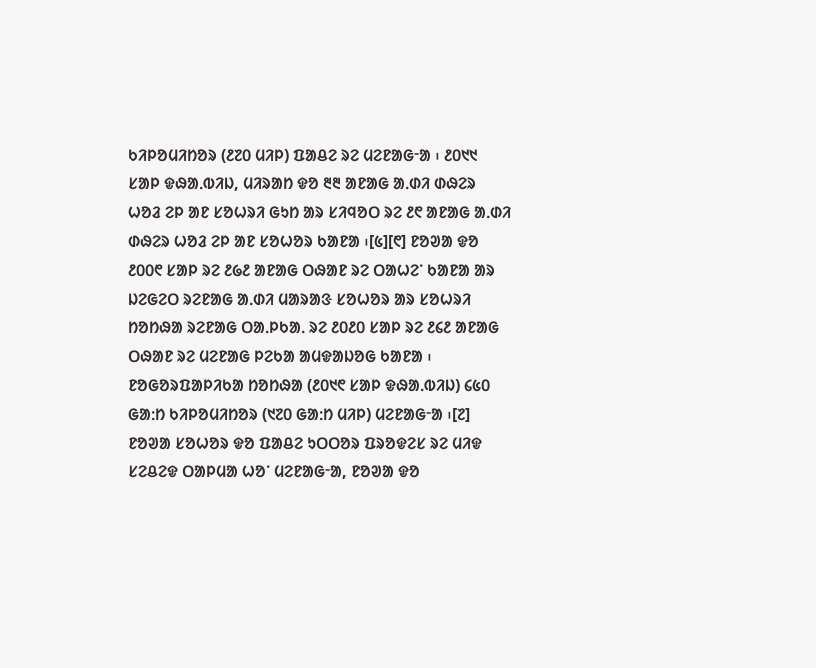ᱠᱤᱞᱚᱢᱤᱴᱚᱨ (᱒᱗᱐ ᱢᱤᱞ) ᱯᱟᱪᱮ ᱨᱮ ᱢᱮᱱᱟᱜᱼᱟ ᱾ ᱒᱐᱑᱑ ᱥᱟᱞ ᱫᱷᱟᱹᱵᱤᱡ, ᱢᱤᱨᱟᱴ ᱫᱚ ᱓᱓ ᱟᱱᱟᱜ ᱟᱹᱰᱤ ᱰᱷᱮᱨ ᱦᱚᱲ ᱮᱞ ᱟᱱ ᱥᱚᱦᱨᱤ ᱜᱩᱴ ᱟᱨ ᱥᱤᱧᱚᱛ ᱨᱮ ᱒᱖ ᱟᱱᱟᱜ ᱟᱹᱰᱤ ᱰᱷᱮᱨ ᱦᱚᱲ ᱮᱞ ᱟᱱ ᱥᱚᱦᱚᱨ ᱠᱟᱱᱟ ᱾[᱕][᱖] ᱱᱚᱣᱟ ᱫᱚ ᱒᱐᱐᱖ ᱥᱟᱞ ᱨᱮ ᱒᱙᱒ ᱟᱱᱟᱜ ᱛᱷᱟᱱ ᱨᱮ ᱛᱟᱦᱮᱸ ᱠᱟᱱᱟ ᱟᱨ ᱡᱮᱜᱮᱛ ᱨᱮᱱᱟᱜ ᱟᱹᱰᱤ ᱢᱟᱨᱟᱝ ᱥᱚᱦᱚᱨ ᱟᱨ ᱥᱚᱦᱨᱤ ᱴᱚᱴᱷᱟ ᱨᱮᱱᱟᱜ ᱛᱟᱹᱞᱠᱟᱹ ᱨᱮ ᱒᱐᱒᱐ ᱥᱟᱞ ᱨᱮ ᱒᱔᱒ ᱟᱱᱟᱜ ᱛᱷᱟᱱ ᱨᱮ ᱢᱮᱱᱟᱜ ᱞᱮᱠᱟ ᱟᱢᱫᱟᱡᱚᱜ ᱠᱟᱱᱟ ᱾ ᱱᱚᱜᱚᱨᱯᱟᱞᱤᱠᱟ ᱴᱚᱴᱷᱟ (᱒᱐᱑᱖ ᱥᱟᱞ ᱫᱷᱟᱹᱵᱤᱡ) ᱔᱕᱐ ᱜᱟᱺᱴ ᱠᱤᱞᱚᱢᱤᱴᱚᱨ (᱑᱗᱐ ᱜᱟᱺᱴ ᱢᱤᱞ) ᱢᱮᱱᱟᱜᱼᱟ ᱾[᱗] ᱱᱚᱣᱟ ᱥᱚᱦᱚᱨ ᱫᱚ ᱯᱟᱪᱮ ᱩᱛᱛᱚᱨ ᱯᱨᱚᱫᱮᱥ ᱨᱮ ᱢᱤᱫ ᱥᱮᱪᱮᱫ ᱛᱟᱞᱢᱟ ᱦᱚᱸ ᱢᱮᱱᱟᱜᱼᱟ, ᱱᱚᱣᱟ ᱫᱚ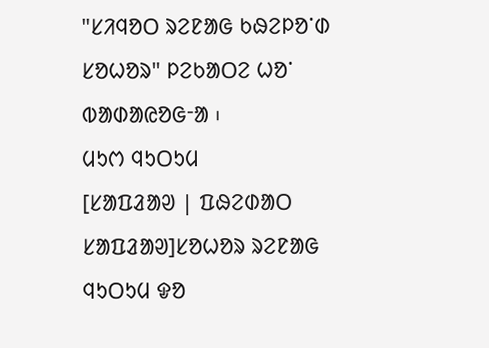"ᱥᱤᱧᱚᱛ ᱨᱮᱱᱟᱜ ᱠᱷᱮᱞᱚᱸᱰ ᱥᱚᱦᱚᱨ" ᱞᱮᱠᱟᱛᱮ ᱦᱚᱸ ᱵᱟᱰᱟᱭᱚᱜᱼᱟ ᱾
ᱢᱩᱬ ᱧᱩᱛᱩᱢ
[ᱥᱟᱯᱲᱟᱣ | ᱯᱷᱮᱰᱟᱛ ᱥᱟᱯᱲᱟᱣ]ᱥᱚᱦᱚᱨ ᱨᱮᱱᱟᱜ ᱧᱩᱛᱩᱢ ᱫᱚ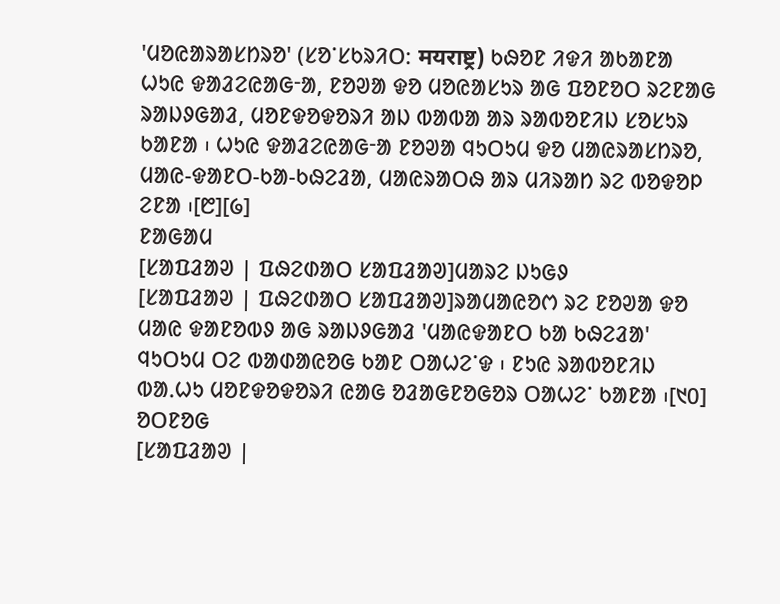'ᱢᱚᱭᱟᱨᱟᱥᱴᱨᱚ' (ᱥᱚᱸᱥᱠᱨᱤᱛ: मयराष्ट्र) ᱠᱷᱚᱱ ᱤᱫᱤ ᱟᱠᱟᱱᱟ ᱦᱩᱭ ᱫᱟᱲᱮᱭᱟᱜᱼᱟ, ᱱᱚᱣᱟ ᱫᱚ ᱢᱚᱭᱟᱥᱩᱨ ᱟᱜ ᱯᱚᱱᱚᱛ ᱨᱮᱱᱟᱜ ᱨᱟᱡᱽᱜᱟᱲ, ᱢᱚᱱᱫᱚᱫᱚᱨᱤ ᱟᱡ ᱵᱟᱵᱟ ᱟᱨ ᱨᱟᱵᱚᱱᱤᱡ ᱥᱚᱥᱩᱨ ᱠᱟᱱᱟ ᱾ ᱦᱩᱭ ᱫᱟᱲᱮᱭᱟᱜᱼᱟ ᱱᱚᱣᱟ ᱧᱩᱛᱩᱢ ᱫᱚ ᱢᱟᱭᱨᱟᱥᱴᱨᱚ, ᱢᱟᱭ-ᱫᱟᱱᱛ-ᱠᱟ-ᱠᱷᱮᱲᱟ, ᱢᱟᱭᱨᱟᱛᱷ ᱟᱨ ᱢᱤᱨᱟᱴ ᱨᱮ ᱵᱚᱫᱚᱞ ᱮᱱᱟ ᱾[᱘][᱙]
ᱱᱟᱜᱟᱢ
[ᱥᱟᱯᱲᱟᱣ | ᱯᱷᱮᱰᱟᱛ ᱥᱟᱯᱲᱟᱣ]ᱢᱟᱨᱮ ᱡᱩᱜᱽ
[ᱥᱟᱯᱲᱟᱣ | ᱯᱷᱮᱰᱟᱛ ᱥᱟᱯᱲᱟᱣ]ᱨᱟᱢᱟᱭᱚᱬ ᱨᱮ ᱱᱚᱣᱟ ᱫᱚ ᱢᱟᱭ ᱫᱟᱱᱚᱵᱽ ᱟᱜ ᱨᱟᱡᱽᱜᱟᱲ 'ᱢᱟᱭᱫᱟᱱᱛ ᱠᱟ ᱠᱷᱮᱲᱟ' ᱧᱩᱛᱩᱢ ᱛᱮ ᱵᱟᱰᱟᱭᱚᱜ ᱠᱟᱱ ᱛᱟᱦᱮᱸᱫ ᱾ ᱱᱩᱭ ᱨᱟᱵᱚᱱᱤᱡ ᱵᱟᱹᱦᱩ ᱢᱚᱱᱫᱚᱫᱚᱨᱤ ᱭᱟᱜ ᱚᱲᱟᱜᱱᱚᱜᱚᱨ ᱛᱟᱦᱮᱸ ᱠᱟᱱᱟ ᱾[᱑᱐]
ᱚᱛᱱᱚᱜ
[ᱥᱟᱯᱲᱟᱣ |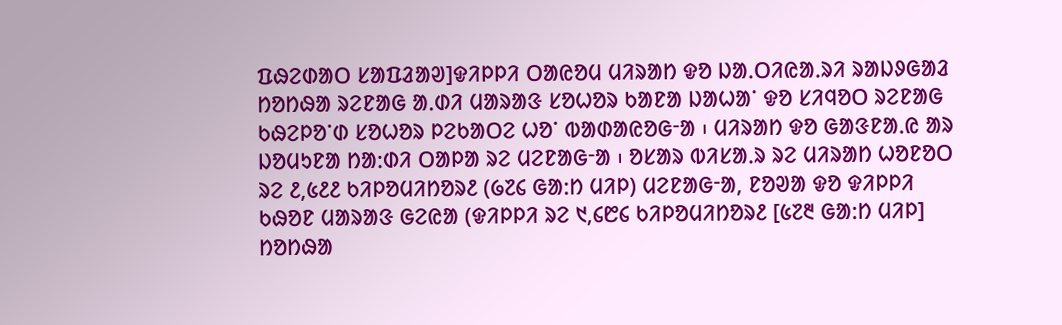ᱯᱷᱮᱰᱟᱛ ᱥᱟᱯᱲᱟᱣ]ᱫᱤᱞᱞᱤ ᱛᱟᱭᱚᱢ ᱢᱤᱨᱟᱴ ᱫᱚ ᱡᱟᱹᱛᱤᱭᱟᱹᱨᱤ ᱨᱟᱡᱽᱜᱟᱲ ᱴᱚᱴᱷᱟ ᱨᱮᱱᱟᱜ ᱟᱹᱰᱤ ᱢᱟᱨᱟᱝ ᱥᱚᱦᱚᱨ ᱠᱟᱱᱟ ᱡᱟᱦᱟᱸ ᱫᱚ ᱥᱤᱧᱚᱛ ᱨᱮᱱᱟᱜ ᱠᱷᱮᱞᱚᱸᱰ ᱥᱚᱦᱚᱨ ᱞᱮᱠᱟᱛᱮ ᱦᱚᱸ ᱵᱟᱰᱟᱭᱚᱜᱼᱟ ᱾ ᱢᱤᱨᱟᱴ ᱫᱚ ᱜᱟᱝᱱᱟᱹᱭ ᱟᱨ ᱡᱚᱢᱩᱱᱟ ᱴᱟᱺᱰᱤ ᱛᱟᱞᱟ ᱨᱮ ᱢᱮᱱᱟᱜᱼᱟ ᱾ ᱚᱥᱟᱨ ᱵᱤᱥᱟᱹᱨ ᱨᱮ ᱢᱤᱨᱟᱴ ᱦᱚᱱᱚᱛ ᱨᱮ ᱒,᱕᱒᱒ ᱠᱤᱞᱚᱢᱤᱴᱚᱨ᱒ (᱙᱗᱔ ᱜᱟᱺᱴ ᱢᱤᱞ) ᱢᱮᱱᱟᱜᱼᱟ, ᱱᱚᱣᱟ ᱫᱚ ᱫᱤᱞᱞᱤ ᱠᱷᱚᱱ ᱢᱟᱨᱟᱝ ᱜᱮᱭᱟ (ᱫᱤᱞᱞᱤ ᱨᱮ ᱑,᱔᱘᱔ ᱠᱤᱞᱚᱢᱤᱴᱚᱨ᱒ [᱕᱗᱓ ᱜᱟᱺᱴ ᱢᱤᱞ] ᱴᱚᱴᱷᱟ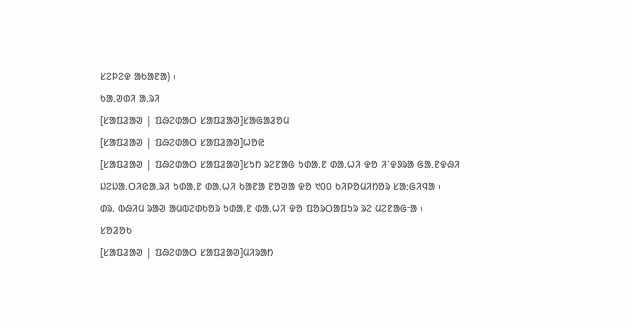ᱥᱮᱞᱮᱫ ᱟᱠᱟᱱᱟ) ᱾
ᱠᱟᱹᱣᱰᱤ ᱟᱹᱨᱤ
[ᱥᱟᱯᱲᱟᱣ | ᱯᱷᱮᱰᱟᱛ ᱥᱟᱯᱲᱟᱣ]ᱥᱟᱜᱟᱲᱚᱢ
[ᱥᱟᱯᱲᱟᱣ | ᱯᱷᱮᱰᱟᱛ ᱥᱟᱯᱲᱟᱣ]ᱦᱚᱭ
[ᱥᱟᱯᱲᱟᱣ | ᱯᱷᱮᱰᱟᱛ ᱥᱟᱯᱲᱟᱣ]ᱥᱩᱴ ᱨᱮᱱᱟᱜ ᱩᱰᱟᱹᱱ ᱰᱟᱹᱦᱤ ᱫᱚ ᱤᱸᱫᱽᱨᱟ ᱜᱟᱹᱱᱫᱷᱤ ᱡᱮᱡᱟᱹᱛᱤᱭᱟᱹᱨᱤ ᱩᱰᱟᱹᱱ ᱰᱟᱹᱦᱤ ᱠᱟᱱᱟ ᱱᱚᱣᱟ ᱫᱚ ᱑᱐᱐ ᱠᱤᱞᱚᱢᱤᱴᱚᱨ ᱥᱟᱺᱜᱤᱧᱟ ᱾
ᱰᱨᱹ ᱵᱷᱤᱢ ᱨᱟᱣ ᱟᱢᱵᱮᱰᱠᱚᱨ ᱩᱰᱟᱹᱱ ᱰᱟᱹᱦᱤ ᱫᱚ ᱯᱚᱨᱛᱟᱯᱩᱨ ᱨᱮ ᱢᱮᱱᱟᱜᱼᱟ ᱾
ᱥᱚᱲᱚᱠ
[ᱥᱟᱯᱲᱟᱣ | ᱯᱷᱮᱰᱟᱛ ᱥᱟᱯᱲᱟᱣ]ᱢᱤᱨᱟᱴ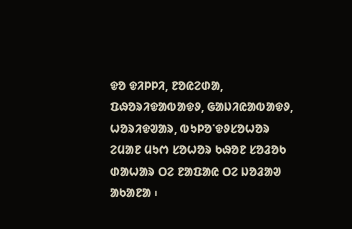ᱫᱚ ᱫᱤᱞᱞᱤ, ᱱᱚᱭᱮᱰᱟ, ᱯᱷᱚᱨᱤᱫᱟᱵᱟᱫᱽ, ᱜᱟᱡᱤᱭᱟᱵᱟᱫᱽ, ᱦᱚᱨᱤᱫᱣᱟᱨ, ᱵᱩᱞᱚᱸᱫᱽᱥᱚᱦᱚᱨ ᱮᱢᱟᱱ ᱢᱩᱬ ᱥᱚᱦᱚᱨ ᱠᱷᱚᱱ ᱥᱚᱲᱚᱠ ᱰᱟᱦᱟᱨ ᱛᱮ ᱱᱟᱯᱟᱭ ᱛᱮ ᱡᱚᱲᱟᱣ ᱟᱠᱟᱱᱟ ᱾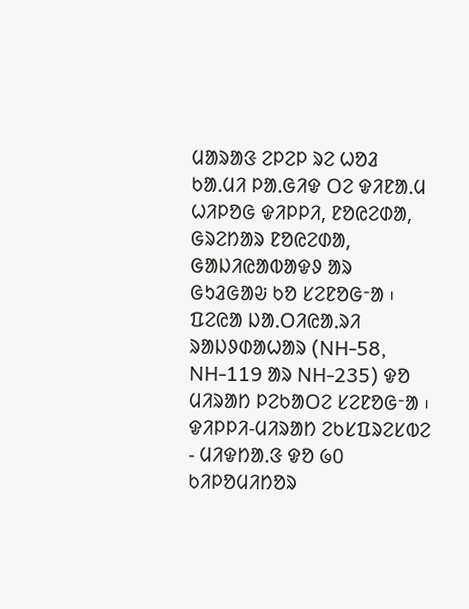ᱢᱟᱨᱟᱝ ᱮᱞᱮᱞ ᱨᱮ ᱦᱚᱲ ᱠᱟᱹᱢᱤ ᱞᱟᱹᱜᱤᱫ ᱛᱮ ᱫᱤᱱᱟᱹᱢ ᱦᱤᱞᱚᱜ ᱫᱤᱞᱞᱤ, ᱱᱚᱭᱮᱰᱟ, ᱜᱨᱮᱴᱟᱨ ᱱᱚᱭᱮᱰᱟ, ᱜᱟᱡᱤᱭᱟᱵᱟᱫᱽ ᱟᱨ ᱜᱩᱲᱜᱟᱶ ᱠᱚ ᱥᱮᱱᱚᱜᱼᱟ ᱾ ᱯᱮᱭᱟ ᱡᱟᱹᱛᱤᱭᱟᱹᱨᱤ ᱨᱟᱡᱽᱰᱟᱦᱟᱨ (NH-58, NH-119 ᱟᱨ NH-235) ᱫᱚ ᱢᱤᱨᱟᱴ ᱞᱮᱠᱟᱛᱮ ᱥᱮᱱᱚᱜᱼᱟ ᱾ ᱫᱤᱞᱞᱤ-ᱢᱤᱨᱟᱴ ᱮᱠᱥᱯᱨᱮᱥᱵᱮ - ᱢᱤᱫᱴᱟᱹᱝ ᱫᱚ ᱙᱐ ᱠᱤᱞᱚᱢᱤᱴᱚᱨ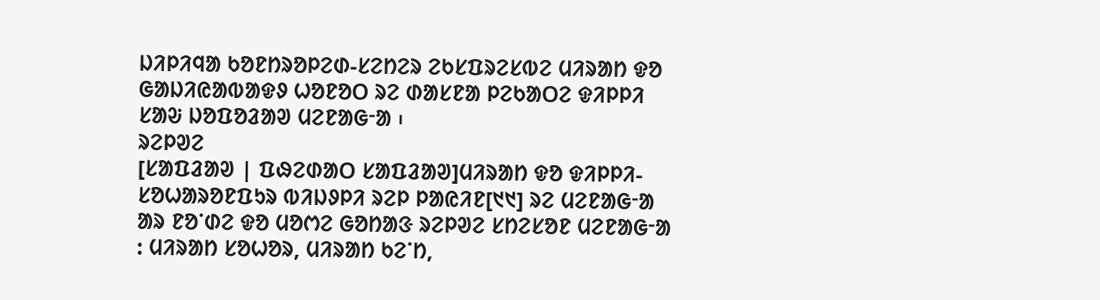ᱡᱤᱞᱤᱧᱟ ᱠᱚᱱᱴᱨᱚᱞᱮᱰ-ᱥᱮᱴᱮᱨ ᱮᱠᱥᱯᱨᱮᱥᱵᱮ ᱢᱤᱨᱟᱴ ᱫᱚ ᱜᱟᱡᱤᱭᱟᱵᱟᱫᱽ ᱦᱚᱱᱚᱛ ᱨᱮ ᱰᱟᱥᱱᱟ ᱞᱮᱠᱟᱛᱮ ᱫᱤᱞᱞᱤ ᱥᱟᱶ ᱡᱚᱯᱚᱲᱟᱣ ᱢᱮᱱᱟᱜᱼᱟ ᱾
ᱨᱮᱞᱣᱮ
[ᱥᱟᱯᱲᱟᱣ | ᱯᱷᱮᱰᱟᱛ ᱥᱟᱯᱲᱟᱣ]ᱢᱤᱨᱟᱴ ᱫᱚ ᱫᱤᱞᱞᱤ-ᱥᱚᱦᱟᱨᱚᱱᱯᱩᱨ ᱵᱤᱡᱽᱞᱤ ᱨᱮᱞ ᱞᱟᱭᱤᱱ[᱑᱑] ᱨᱮ ᱢᱮᱱᱟᱜᱼᱟ ᱟᱨ ᱱᱚᱸᱰᱮ ᱫᱚ ᱢᱚᱬᱮ ᱜᱚᱴᱟᱝ ᱨᱮᱞᱣᱮ ᱥᱴᱮᱥᱚᱱ ᱢᱮᱱᱟᱜᱼᱟ : ᱢᱤᱨᱟᱴ ᱥᱚᱦᱚᱨ, ᱢᱤᱨᱟᱴ ᱠᱮᱸᱴ,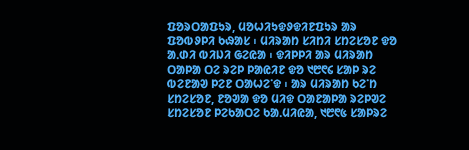ᱯᱚᱨᱛᱟᱯᱩᱨ, ᱢᱚᱦᱤᱩᱫᱽᱫᱤᱱᱯᱩᱨ ᱟᱨ ᱯᱚᱵᱽᱞᱤ ᱠᱷᱟᱥ ᱾ ᱢᱤᱨᱟᱴ ᱥᱤᱴᱤ ᱥᱴᱮᱥᱚᱱ ᱫᱚ ᱟᱹᱰᱤ ᱵᱤᱡᱤ ᱜᱮᱭᱟ ᱾ ᱫᱤᱞᱞᱤ ᱟᱨ ᱢᱤᱨᱟᱴ ᱛᱟᱞᱟ ᱛᱮ ᱨᱮᱞ ᱞᱟᱭᱤᱱ ᱫᱚ ᱑᱘᱖᱔ ᱥᱟᱞ ᱨᱮ ᱵᱮᱱᱟᱣ ᱞᱮᱱ ᱛᱟᱦᱮᱸᱫ ᱾ ᱟᱨ ᱢᱤᱨᱟᱴ ᱠᱮᱸᱴ ᱥᱴᱮᱥᱚᱱ, ᱱᱚᱣᱟ ᱫᱚ ᱢᱤᱫ ᱛᱟᱱᱟᱞᱟ ᱨᱮᱞᱣᱮ ᱥᱴᱮᱥᱚᱱ ᱞᱮᱠᱟᱛᱮ ᱠᱟᱹᱢᱤᱭᱟ, ᱑᱘᱖᱕ ᱥᱟᱞᱨᱮ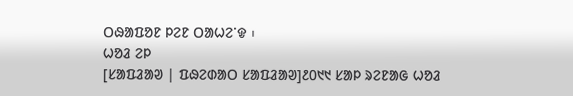ᱛᱷᱟᱯᱚᱱ ᱞᱮᱱ ᱛᱟᱦᱮᱸᱫ ᱾
ᱦᱚᱲ ᱮᱞ
[ᱥᱟᱯᱲᱟᱣ | ᱯᱷᱮᱰᱟᱛ ᱥᱟᱯᱲᱟᱣ]᱒᱐᱑᱑ ᱥᱟᱞ ᱨᱮᱱᱟᱜ ᱦᱚᱲ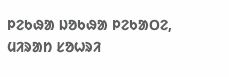ᱞᱮᱠᱷᱟ ᱡᱚᱠᱷᱟ ᱞᱮᱠᱟᱛᱮ, ᱢᱤᱨᱟᱴ ᱥᱚᱦᱨᱤ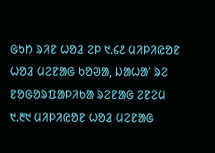ᱜᱩᱴ ᱨᱤᱱ ᱦᱚᱲ ᱮᱞ ᱑.᱔᱒ ᱢᱤᱞᱤᱭᱚᱱ ᱦᱚᱲ ᱢᱮᱱᱟᱜ ᱠᱚᱣᱟ, ᱡᱟᱦᱟᱸ ᱨᱮ ᱱᱚᱜᱚᱨᱯᱟᱞᱤᱠᱟ ᱨᱮᱱᱟᱜ ᱮᱱᱮᱢ ᱑.᱓᱑ ᱢᱤᱞᱤᱭᱚᱱ ᱦᱚᱲ ᱢᱮᱱᱟᱜ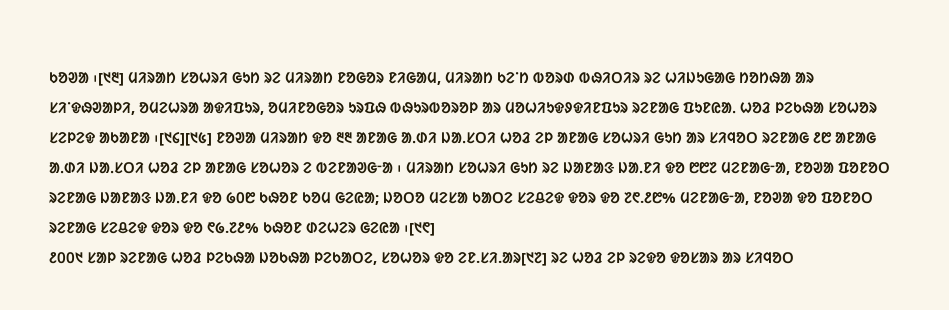ᱠᱚᱣᱟ ᱾[᱑᱓] ᱢᱤᱨᱟᱴ ᱥᱚᱦᱨᱤ ᱜᱩᱴ ᱨᱮ ᱢᱤᱨᱟᱴ ᱱᱚᱜᱚᱨ ᱱᱤᱜᱟᱢ, ᱢᱤᱨᱟᱴ ᱠᱮᱸᱴ ᱵᱚᱨᱰ ᱵᱷᱤᱛᱤᱨ ᱨᱮ ᱦᱤᱡᱩᱜᱟᱜ ᱴᱚᱴᱷᱟ ᱟᱨ ᱥᱤᱸᱫᱷᱣᱟᱞᱤ, ᱚᱢᱮᱦᱨᱟ ᱟᱫᱤᱯᱩᱨ, ᱚᱢᱤᱱᱚᱜᱚᱨ ᱩᱨᱯᱷ ᱵᱷᱩᱨᱵᱚᱨᱚᱞ ᱟᱨ ᱢᱚᱦᱤᱩᱫᱽᱫᱤᱱᱯᱩᱨ ᱨᱮᱱᱟᱜ ᱯᱩᱱᱭᱟᱹ ᱦᱚᱲ ᱞᱮᱠᱷᱟ ᱥᱚᱦᱚᱨ ᱥᱮᱞᱮᱫ ᱟᱠᱟᱱᱟ ᱾[᱑᱔][᱑᱕] ᱱᱚᱣᱟ ᱢᱤᱨᱟᱴ ᱫᱚ ᱓᱓ ᱟᱱᱟᱜ ᱟᱹᱰᱤ ᱡᱟᱹᱥᱛᱤ ᱦᱚᱲ ᱮᱞ ᱟᱱᱟᱜ ᱥᱚᱦᱨᱤ ᱜᱩᱴ ᱟᱨ ᱥᱤᱧᱚᱛ ᱨᱮᱱᱟᱜ ᱒᱘ ᱟᱱᱟᱜ ᱟᱹᱰᱤ ᱡᱟᱹᱥᱛᱤ ᱦᱚᱲ ᱮᱞ ᱟᱱᱟᱜ ᱥᱚᱦᱚᱨ ᱮ ᱵᱮᱱᱟᱣᱜᱼᱟ ᱾ ᱢᱤᱨᱟᱴ ᱥᱚᱦᱨᱤ ᱜᱩᱴ ᱨᱮ ᱡᱟᱱᱟᱝ ᱡᱟᱹᱱᱤ ᱫᱚ ᱘᱘᱗ ᱢᱮᱱᱟᱜᱼᱟ, ᱱᱚᱣᱟ ᱯᱚᱱᱚᱛ ᱨᱮᱱᱟᱜ ᱡᱟᱱᱟᱝ ᱡᱟᱹᱱᱤ ᱫᱚ ᱙᱐᱘ ᱠᱷᱚᱱ ᱠᱚᱢ ᱜᱮᱭᱟ; ᱡᱚᱛᱚ ᱢᱮᱥᱟ ᱠᱟᱛᱮ ᱥᱮᱪᱮᱫ ᱫᱚᱨ ᱫᱚ ᱗᱖.᱒᱘% ᱢᱮᱱᱟᱜᱼᱟ, ᱱᱚᱣᱟ ᱫᱚ ᱯᱚᱱᱚᱛ ᱨᱮᱱᱟᱜ ᱥᱮᱪᱮᱫ ᱫᱚᱨ ᱫᱚ ᱖᱙.᱗᱒% ᱠᱷᱚᱱ ᱰᱮᱦᱮᱨ ᱜᱮᱭᱟ ᱾[᱑᱖]
᱒᱐᱐᱑ ᱥᱟᱞ ᱨᱮᱱᱟᱜ ᱦᱚᱲ ᱞᱮᱠᱷᱟ ᱡᱚᱠᱷᱟ ᱞᱮᱠᱟᱛᱮ, ᱥᱚᱦᱚᱨ ᱫᱚ ᱮᱱ.ᱥᱤ.ᱟᱨ[᱑᱗] ᱨᱮ ᱦᱚᱲ ᱮᱞ ᱨᱮᱫᱚ ᱫᱚᱥᱟᱨ ᱟᱨ ᱥᱤᱧᱚᱛ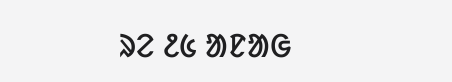ᱨᱮ ᱒᱕ ᱟᱱᱟᱜ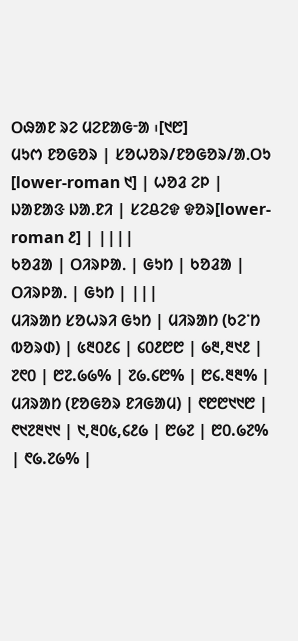ᱛᱷᱟᱱ ᱨᱮ ᱢᱮᱱᱟᱜᱼᱟ ᱾[᱑᱘]
ᱢᱩᱬ ᱱᱚᱜᱚᱨ | ᱥᱚᱦᱚᱨ/ᱱᱚᱜᱚᱨ/ᱟᱹᱛᱩ [lower-roman ᱑] | ᱦᱚᱲ ᱮᱞ | ᱡᱟᱱᱟᱝ ᱡᱟᱹᱱᱤ | ᱥᱮᱪᱮᱫ ᱫᱚᱨ[lower-roman ᱒] | ||||
ᱠᱚᱲᱟ | ᱛᱤᱨᱞᱟᱹ | ᱜᱩᱴ | ᱠᱚᱲᱟ | ᱛᱤᱨᱞᱟᱹ | ᱜᱩᱴ | |||
ᱢᱤᱨᱟᱴ ᱥᱚᱦᱨᱤ ᱜᱩᱴ | ᱢᱤᱨᱟᱴ (ᱠᱮᱸᱴ ᱵᱚᱨᱰ) | ᱕᱓᱐᱒᱔ | ᱔᱐᱒᱘᱘ | ᱙᱓,᱓᱑᱒ | ᱗᱖᱐ | ᱘᱗.᱙᱙% | ᱗᱙.᱔᱘% | ᱘᱔.᱓᱓% |
ᱢᱤᱨᱟᱴ (ᱱᱚᱜᱚᱨ ᱱᱤᱜᱟᱢ) | ᱖᱘᱘᱑᱑᱘ | ᱖᱑᱗᱓᱑᱑ | ᱑,᱓᱐᱕,᱔᱒᱙ | ᱘᱙᱗ | ᱘᱐.᱙᱗% | ᱖᱙.᱗᱙% |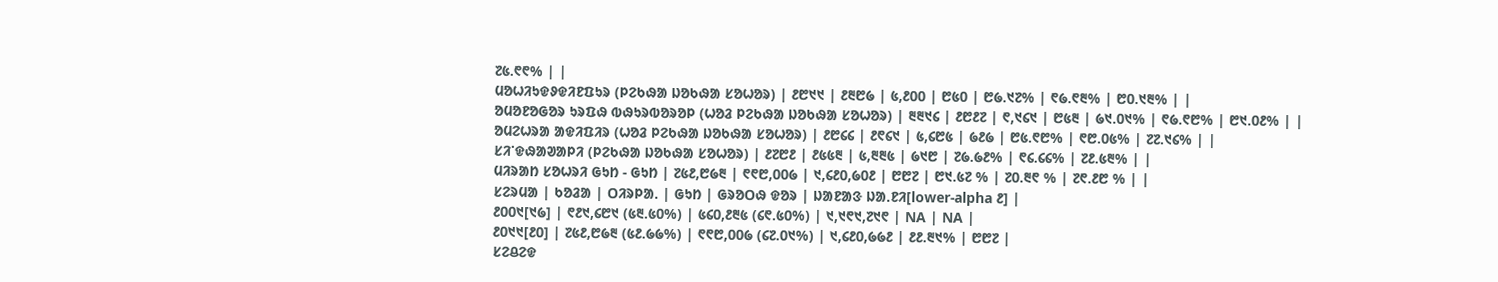᱗᱕.᱖᱖% | |
ᱢᱚᱦᱤᱩᱫᱽᱫᱤᱱᱯᱩᱨ (ᱞᱮᱠᱷᱟ ᱡᱚᱠᱷᱟ ᱥᱚᱦᱚᱨ) | ᱒᱘᱑᱑ | ᱒᱓᱘᱙ | ᱕,᱒᱐᱐ | ᱘᱕᱐ | ᱘᱙.᱑᱗% | ᱖᱙.᱖᱓% | ᱘᱐.᱑᱓% | |
ᱚᱢᱚᱱᱚᱜᱚᱨ ᱩᱨᱯᱷ ᱵᱷᱩᱨᱵᱚᱨᱚᱞ (ᱦᱚᱲ ᱞᱮᱠᱷᱟ ᱡᱚᱠᱷᱟ ᱥᱚᱦᱚᱨ) | ᱓᱓᱑᱔ | ᱒᱘᱒᱗ | ᱖,᱑᱔᱑ | ᱘᱕᱓ | ᱙᱑.᱐᱑% | ᱖᱙.᱖᱘% | ᱘᱑.᱐᱒% | |
ᱚᱢᱮᱦᱨᱟ ᱟᱫᱤᱯᱤᱨ (ᱦᱚᱲ ᱞᱮᱠᱷᱟ ᱡᱚᱠᱷᱟ ᱥᱚᱦᱚᱨ) | ᱒᱘᱔᱔ | ᱒᱖᱔᱑ | ᱕,᱔᱘᱕ | ᱙᱒᱙ | ᱘᱕.᱖᱘% | ᱖᱘.᱐᱕% | ᱗᱗.᱑᱔% | |
ᱥᱤᱸᱫᱷᱟᱣᱟᱞᱤ (ᱞᱮᱠᱷᱟ ᱡᱚᱠᱷᱟ ᱥᱚᱦᱚᱨ) | ᱒᱗᱘᱒ | ᱒᱕᱕᱓ | ᱕,᱓᱓᱕ | ᱙᱑᱘ | ᱗᱙.᱙᱒% | ᱖᱔.᱔᱔% | ᱗᱒.᱕᱓% | |
ᱢᱤᱨᱟᱴ ᱥᱚᱦᱨᱤ ᱜᱩᱴ - ᱜᱩᱴ | ᱗᱕᱒,᱘᱙᱓ | ᱖᱖᱘,᱐᱐᱙ | ᱑,᱔᱒᱐,᱙᱐᱒ | ᱘᱘᱗ | ᱘᱑.᱕᱗ % | ᱗᱐.᱓᱖ % | ᱗᱖.᱒᱘ % | |
ᱥᱮᱨᱢᱟ | ᱠᱚᱲᱟ | ᱛᱤᱨᱞᱟᱹ | ᱜᱩᱴ | ᱜᱨᱚᱛᱷ ᱫᱚᱨ | ᱡᱟᱱᱟᱝ ᱡᱟᱹᱱᱤ[lower-alpha ᱒] |
᱒᱐᱐᱑[᱑᱙] | ᱖᱒᱑,᱔᱘᱑ (᱕᱓.᱕᱐%) | ᱕᱔᱐,᱒᱓᱕ (᱔᱖.᱕᱐%) | ᱑,᱑᱖᱑,᱗᱑᱖ | NA | NA |
᱒᱐᱑᱑[᱒᱐] | ᱗᱕᱒,᱘᱙᱓ (᱕᱒.᱙᱙%) | ᱖᱖᱘,᱐᱐᱙ (᱔᱗.᱐᱑%) | ᱑,᱔᱒᱐,᱙᱙᱒ | ᱒᱒.᱓᱑% | ᱘᱘᱗ |
ᱥᱮᱪᱮᱫ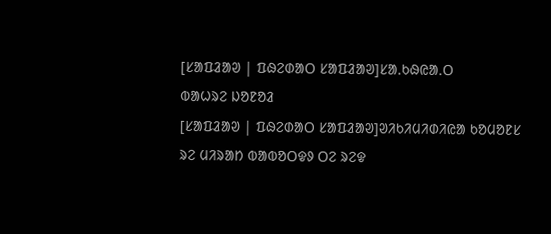[ᱥᱟᱯᱲᱟᱣ | ᱯᱷᱮᱰᱟᱛ ᱥᱟᱯᱲᱟᱣ]ᱥᱟᱹᱠᱷᱭᱟᱹᱛ
ᱵᱟᱦᱨᱮ ᱡᱚᱱᱚᱲ
[ᱥᱟᱯᱲᱟᱣ | ᱯᱷᱮᱰᱟᱛ ᱥᱟᱯᱲᱟᱣ]ᱣᱤᱠᱤᱢᱤᱰᱤᱭᱟ ᱠᱚᱢᱚᱱᱥ ᱨᱮ ᱢᱤᱨᱟᱴ ᱵᱟᱵᱚᱛᱫᱽ ᱛᱮ ᱨᱮᱫ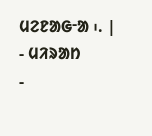ᱢᱮᱱᱟᱜᱼᱟ ᱾. |
- ᱢᱤᱨᱟᱴ
-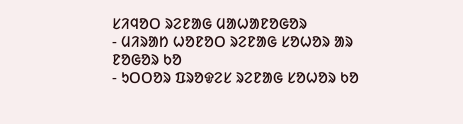ᱥᱤᱧᱚᱛ ᱨᱮᱱᱟᱜ ᱢᱟᱦᱟᱱᱚᱜᱚᱨ
- ᱢᱤᱨᱟᱴ ᱦᱚᱱᱚᱛ ᱨᱮᱱᱟᱜ ᱥᱚᱦᱚᱨ ᱟᱨ ᱱᱚᱜᱚᱨ ᱠᱚ
- ᱩᱛᱛᱚᱨ ᱯᱨᱚᱫᱮᱥ ᱨᱮᱱᱟᱜ ᱥᱚᱦᱚᱨ ᱠᱚ